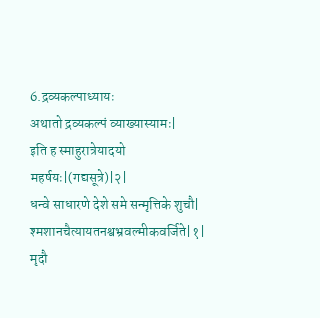6.द्रव्यकल्पाध्यायः
अथातो द्रव्यकल्पं व्याख्यास्यामः|
इति ह स्माहुरात्रेयादयो महर्षयः|(गद्यसूत्रे)|२|
धन्वे साधारणे देशे समे सन्मृत्तिके शुचौ|
श्मशानचैत्यायतनश्वभ्रवल्मीकवर्जिते|१|
मृदौ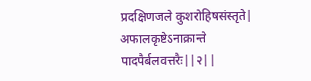प्रदक्षिणजले कुशरोहिषसंस्तृते|
अफालकृष्टेऽनाक्रान्ते पादपैर्बलवत्तरैः||२||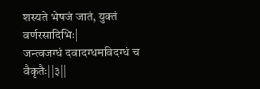शस्यते भेषजं जातं, युक्तं वर्णरसादिभिः|
जन्त्वजग्धं दवादग्धमविदग्धं च वैकृतैः||३||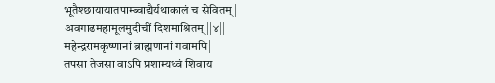भूतैश्छायायातपाम्ब्वाद्यैर्यथाकालं च सेवितम्|
अवगाढमहामूलमुदीचीं दिशमाश्रितम्||४||
महेन्द्ररामकृष्णानां ब्राह्मणानां गवामपि|
तपसा तेजसा वाऽपि प्रशाम्यध्वं शिवाय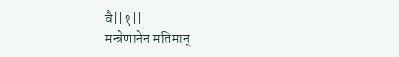वै||१||
मन्त्रेणानेन मतिमान्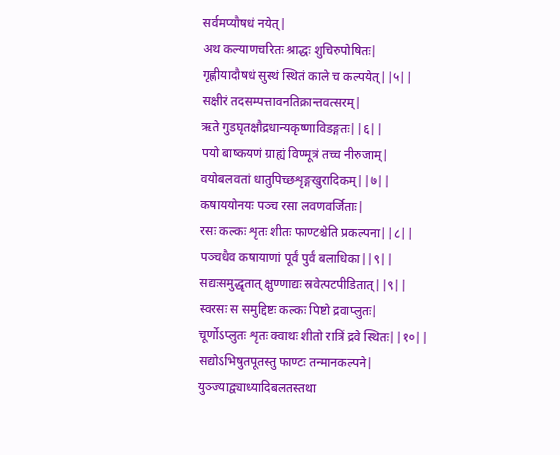सर्वमप्यौषधं नयेत्|
अथ कल्याणचरितः श्राद्धः शुचिरुपोषितः|
गृह्णीयादौषधं सुस्थं स्थितं काले च कल्पयेत्||५||
सक्षीरं तदसम्पत्तावनतिक्रान्तवत्सरम्|
ऋते गुडघृतक्षौद्रधान्यकृष्णाविडङ्गतः||६||
पयो बाष्कयणं ग्राह्यं विण्मूत्रं तच्च नीरुजाम्|
वयोबलवतां धातुपिच्छशृङ्गखुरादिकम्||७||
कषाययोनयः पञ्च रसा लवणवर्जिताः|
रसः कल्कः शृतः शीतः फाण्टश्चेति प्रकल्पना||८||
पञ्चधैव कषायाणां पूर्वं पुर्वं बलाधिका||९||
सद्यःसमुद्धृतात् क्षुण्णाद्यः स्रवेत्पटपीडितात्||९||
स्वरसः स समुद्दिष्टः कल्कः पिष्टो द्रवाप्लुतः|
चूर्णोऽप्लुतः शृतः क्वाथः शीतो रात्रिं द्रवे स्थितः||१०||
सद्योऽभिषुतपूतस्तु फाण्टः तन्मानकल्पने|
युञ्ज्याद्व्याध्यादिबलतस्तथा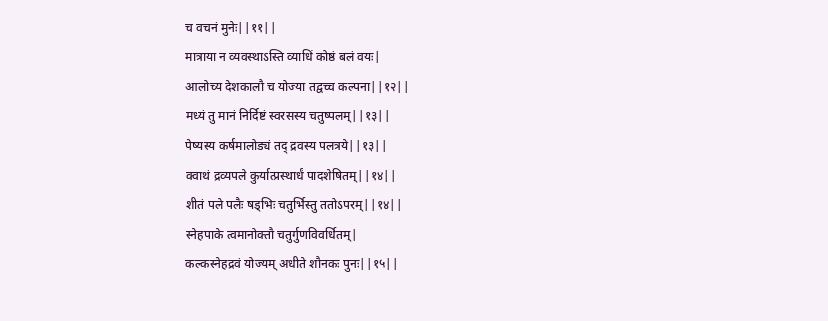च वचनं मुनेः||११||
मात्राया न व्यवस्थाऽस्ति व्याधिं कोष्ठं बलं वयः|
आलोच्य देशकालौ च योज्या तद्वच्च कल्पना||१२||
मध्यं तु मानं निर्दिष्टं स्वरसस्य चतुष्पलम्||१३||
पेष्यस्य कर्षमालोड्यं तद् द्रवस्य पलत्रये||१३||
क्वाथं द्रव्यपले कुर्यात्प्रस्थार्धं पादशेषितम्||१४||
शीतं पले पलैः षड्भिः चतुर्भिस्तु ततोऽपरम्||१४||
स्नेहपाके त्वमानोक्तौ चतुर्गुणविवर्धितम्|
कल्कस्नेहद्रवं योज्यम् अधीते शौनकः पुनः||१५||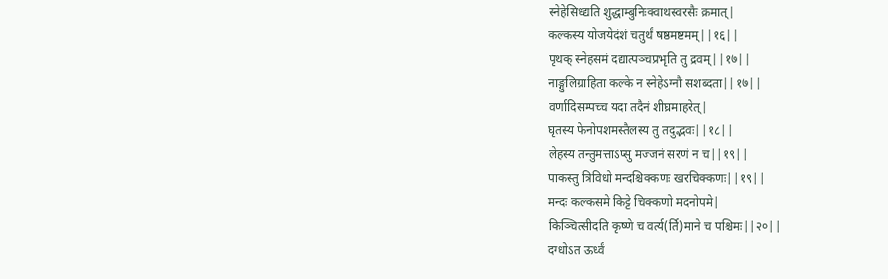स्नेहेसिध्द्यति शुद्धाम्बुनिःक्वाथस्वरसैः क्रमात्|
कल्कस्य योजयेदंशं चतुर्थं षष्ठमष्टमम्||१६||
पृथक् स्नेहसमं दद्यात्पञ्चप्रभृति तु द्रवम्||१७||
नाङ्गुलिग्राहिता कल्के न स्नेहेऽग्नौ सशब्दता||१७||
वर्णादिसम्पच्च यदा तदैनं शीघ्रमाहरेत्|
घृतस्य फेनोपशमस्तैलस्य तु तदुद्भवः||१८||
लेहस्य तन्तुमत्ताऽप्सु मज्जनं सरणं न च||१९||
पाकस्तु त्रिविधो मन्दश्चिक्कणः खरचिक्कणः||१९||
मन्दः कल्कसमे किट्टे चिक्कणो मदनोपमे|
किञ्चित्सीदति कृष्णे च वर्त्य(र्ति)माने च पश्चिमः||२०||
दग्धोऽत ऊर्ध्वं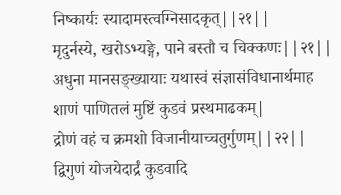निष्कार्यः स्यादामस्त्वग्निसादकृत्||२१||
मृदुर्नस्ये, खरोऽभ्यङ्गे, पाने बस्तौ च चिक्कणः||२१||
अधुना मानसङ्ख्यायाः यथास्वं संज्ञासंविधानार्थमाह
शाणं पाणितलं मुष्टिं कुडवं प्रस्थमाढकम्|
द्रोणं वहं च क्रमशो विजानीयाच्चतुर्गुणम्||२२||
द्विगुणं योजयेदार्द्रं कुडवादि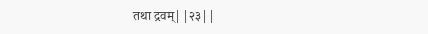तथा द्रवम्||२३||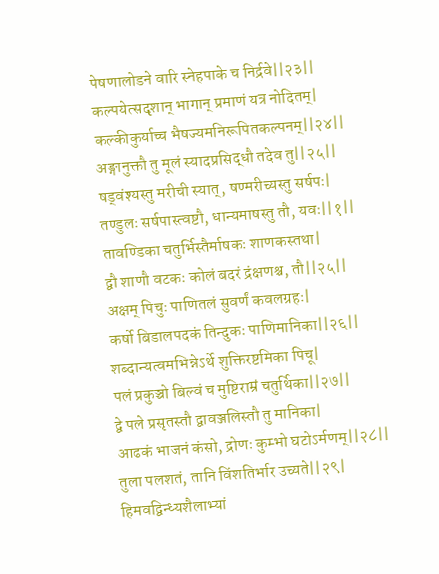पेषणालोडने वारि स्नेहपाके च निर्द्रवे||२३||
कल्पयेत्सदृशान् भागान् प्रमाणं यत्र नोदितम्|
कल्कीकुर्याच्च भैषज्यमनिरूपितकल्पनम्||२४||
अङ्गानुक्तौ तु मूलं स्यादप्रसिद्धौ तदेव तु||२५||
षड्वंश्यस्तु मरीची स्यात्, षण्मरीच्यस्तु सर्षपः|
तण्डुलः सर्षपास्त्वष्टौ, धान्यमाषस्तु तौ, यवः||१||
तावण्डिका चतुर्भिस्तैर्माषकः शाणकस्तथा|
द्वौ शाणौ वटकः कोलं बदरं द्रंक्षणश्च, तौ||२५||
अक्षम् पिचुः पाणितलं सुवर्णं कवलग्रहः|
कर्षो बिडालपदकं तिन्दुकः पाणिमानिका||२६||
शब्दान्यत्वमभिन्नेऽर्थे शुक्तिरष्टमिका पिचू|
पलं प्रकुञ्चो बिल्वं च मुष्टिराम्रं चतुर्थिका||२७||
द्वे पले प्रसृतस्तौ द्वावञ्जलिस्तौ तु मानिका|
आढकं भाजनं कंसो, द्रोणः कुम्भो घटोऽर्मणम्||२८||
तुला पलशतं, तानि विंशतिर्भार उच्यते||२९|
हिमवद्विन्ध्यशैलाभ्यां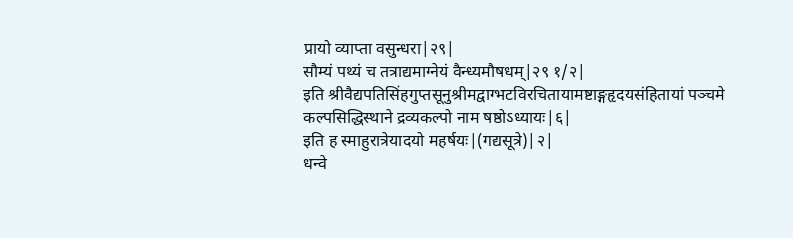प्रायो व्याप्ता वसुन्धरा|२९|
सौम्यं पथ्यं च तत्राद्यमाग्नेयं वैन्ध्यमौषधम्|२९ १/२|
इति श्रीवैद्यपतिसिंहगुप्तसूनुश्रीमद्वाग्भटविरचितायामष्टाङ्गहृदयसंहितायां पञ्चमे कल्पसिद्धिस्थाने द्रव्यकल्पो नाम षष्ठोऽध्यायः|६|
इति ह स्माहुरात्रेयादयो महर्षयः|(गद्यसूत्रे)|२|
धन्वे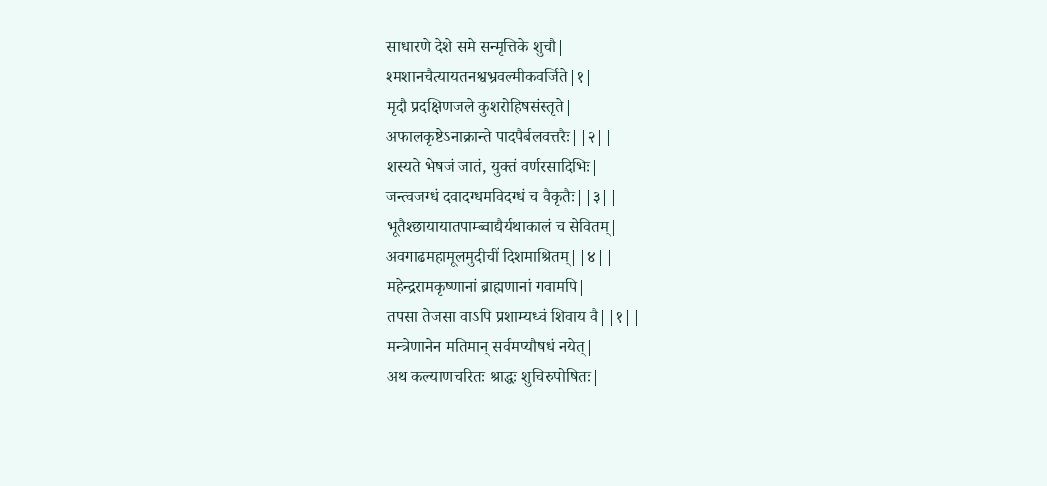साधारणे देशे समे सन्मृत्तिके शुचौ|
श्मशानचैत्यायतनश्वभ्रवल्मीकवर्जिते|१|
मृदौ प्रदक्षिणजले कुशरोहिषसंस्तृते|
अफालकृष्टेऽनाक्रान्ते पादपैर्बलवत्तरैः||२||
शस्यते भेषजं जातं, युक्तं वर्णरसादिभिः|
जन्त्वजग्धं दवादग्धमविदग्धं च वैकृतैः||३||
भूतैश्छायायातपाम्ब्वाद्यैर्यथाकालं च सेवितम्|
अवगाढमहामूलमुदीचीं दिशमाश्रितम्||४||
महेन्द्ररामकृष्णानां ब्राह्मणानां गवामपि|
तपसा तेजसा वाऽपि प्रशाम्यध्वं शिवाय वै||१||
मन्त्रेणानेन मतिमान् सर्वमप्यौषधं नयेत्|
अथ कल्याणचरितः श्राद्धः शुचिरुपोषितः|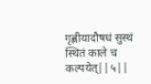गृह्णीयादौषधं सुस्थं स्थितं काले च कल्पयेत्||५||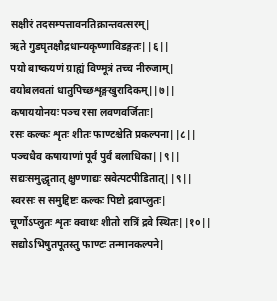सक्षीरं तदसम्पत्तावनतिक्रान्तवत्सरम्|
ऋते गुडघृतक्षौद्रधान्यकृष्णाविडङ्गतः||६||
पयो बाष्कयणं ग्राह्यं विण्मूत्रं तच्च नीरुजाम्|
वयोबलवतां धातुपिच्छशृङ्गखुरादिकम्||७||
कषाययोनयः पञ्च रसा लवणवर्जिताः|
रसः कल्कः शृतः शीतः फाण्टश्चेति प्रकल्पना||८||
पञ्चधैव कषायाणां पूर्वं पुर्वं बलाधिका||९||
सद्यःसमुद्धृतात् क्षुण्णाद्यः स्रवेत्पटपीडितात्||९||
स्वरसः स समुद्दिष्टः कल्कः पिष्टो द्रवाप्लुतः|
चूर्णोऽप्लुतः शृतः क्वाथः शीतो रात्रिं द्रवे स्थितः||१०||
सद्योऽभिषुतपूतस्तु फाण्टः तन्मानकल्पने|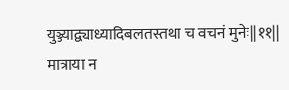युञ्ज्याद्व्याध्यादिबलतस्तथा च वचनं मुनेः||११||
मात्राया न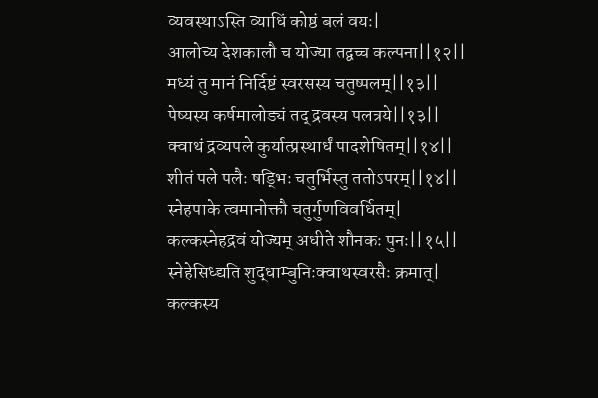व्यवस्थाऽस्ति व्याधिं कोष्ठं बलं वयः|
आलोच्य देशकालौ च योज्या तद्वच्च कल्पना||१२||
मध्यं तु मानं निर्दिष्टं स्वरसस्य चतुष्पलम्||१३||
पेष्यस्य कर्षमालोड्यं तद् द्रवस्य पलत्रये||१३||
क्वाथं द्रव्यपले कुर्यात्प्रस्थार्धं पादशेषितम्||१४||
शीतं पले पलैः षड्भिः चतुर्भिस्तु ततोऽपरम्||१४||
स्नेहपाके त्वमानोक्तौ चतुर्गुणविवर्धितम्|
कल्कस्नेहद्रवं योज्यम् अधीते शौनकः पुनः||१५||
स्नेहेसिध्द्यति शुद्धाम्बुनिःक्वाथस्वरसैः क्रमात्|
कल्कस्य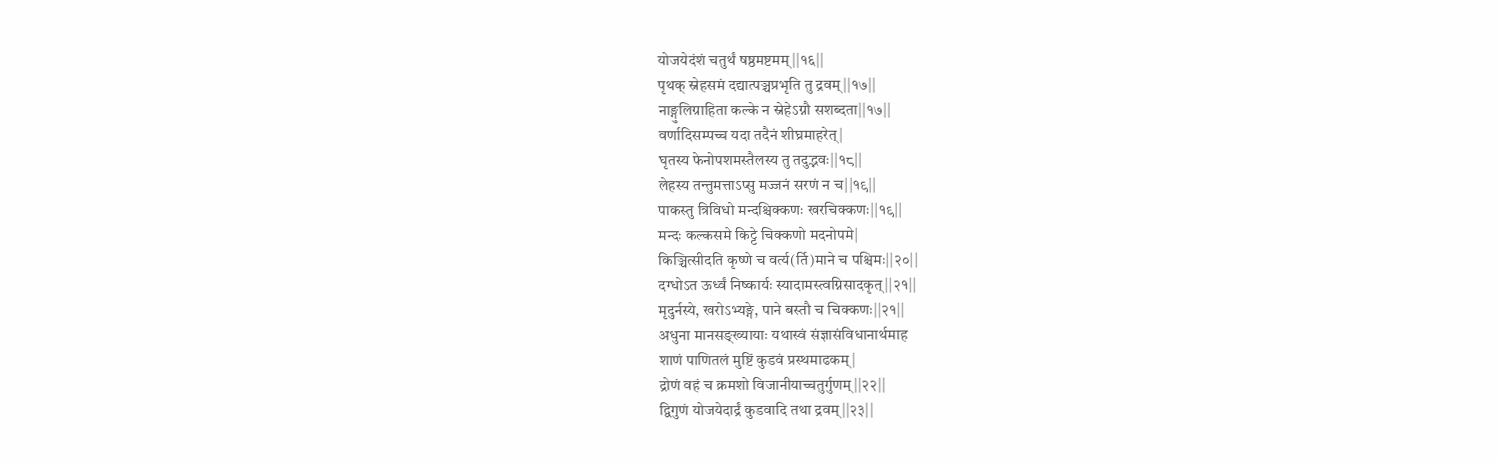योजयेदंशं चतुर्थं षष्ठमष्टमम्||१६||
पृथक् स्नेहसमं दद्यात्पञ्चप्रभृति तु द्रवम्||१७||
नाङ्गुलिग्राहिता कल्के न स्नेहेऽग्नौ सशब्दता||१७||
वर्णादिसम्पच्च यदा तदैनं शीघ्रमाहरेत्|
घृतस्य फेनोपशमस्तैलस्य तु तदुद्भवः||१८||
लेहस्य तन्तुमत्ताऽप्सु मज्जनं सरणं न च||१९||
पाकस्तु त्रिविधो मन्दश्चिक्कणः खरचिक्कणः||१९||
मन्दः कल्कसमे किट्टे चिक्कणो मदनोपमे|
किञ्चित्सीदति कृष्णे च वर्त्य(र्ति)माने च पश्चिमः||२०||
दग्धोऽत ऊर्ध्वं निष्कार्यः स्यादामस्त्वग्निसादकृत्||२१||
मृदुर्नस्ये, खरोऽभ्यङ्गे, पाने बस्तौ च चिक्कणः||२१||
अधुना मानसङ्ख्यायाः यथास्वं संज्ञासंविधानार्थमाह
शाणं पाणितलं मुष्टिं कुडवं प्रस्थमाढकम्|
द्रोणं वहं च क्रमशो विजानीयाच्चतुर्गुणम्||२२||
द्विगुणं योजयेदार्द्रं कुडवादि तथा द्रवम्||२३||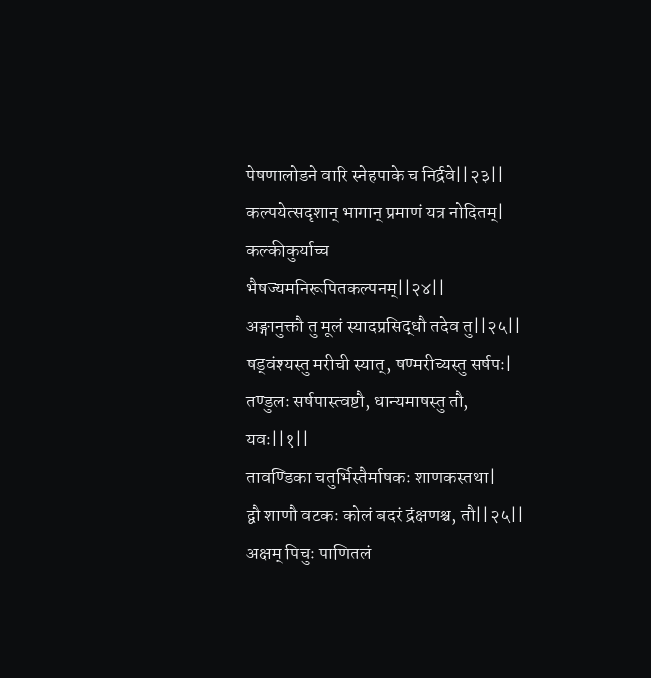पेषणालोडने वारि स्नेहपाके च निर्द्रवे||२३||
कल्पयेत्सदृशान् भागान् प्रमाणं यत्र नोदितम्|
कल्कीकुर्याच्च भैषज्यमनिरूपितकल्पनम्||२४||
अङ्गानुक्तौ तु मूलं स्यादप्रसिद्धौ तदेव तु||२५||
षड्वंश्यस्तु मरीची स्यात्, षण्मरीच्यस्तु सर्षपः|
तण्डुलः सर्षपास्त्वष्टौ, धान्यमाषस्तु तौ, यवः||१||
तावण्डिका चतुर्भिस्तैर्माषकः शाणकस्तथा|
द्वौ शाणौ वटकः कोलं बदरं द्रंक्षणश्च, तौ||२५||
अक्षम् पिचुः पाणितलं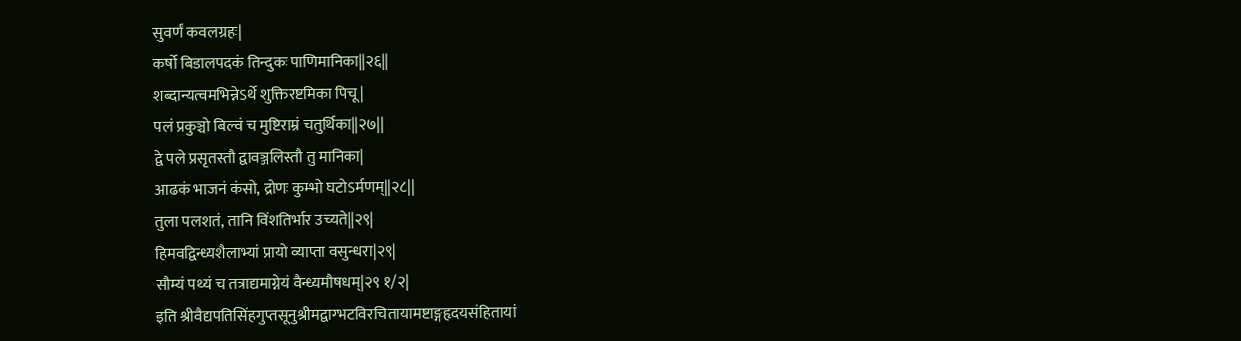सुवर्णं कवलग्रहः|
कर्षो बिडालपदकं तिन्दुकः पाणिमानिका||२६||
शब्दान्यत्वमभिन्नेऽर्थे शुक्तिरष्टमिका पिचू|
पलं प्रकुञ्चो बिल्वं च मुष्टिराम्रं चतुर्थिका||२७||
द्वे पले प्रसृतस्तौ द्वावञ्जलिस्तौ तु मानिका|
आढकं भाजनं कंसो, द्रोणः कुम्भो घटोऽर्मणम्||२८||
तुला पलशतं, तानि विंशतिर्भार उच्यते||२९|
हिमवद्विन्ध्यशैलाभ्यां प्रायो व्याप्ता वसुन्धरा|२९|
सौम्यं पथ्यं च तत्राद्यमाग्नेयं वैन्ध्यमौषधम्|२९ १/२|
इति श्रीवैद्यपतिसिंहगुप्तसूनुश्रीमद्वाग्भटविरचितायामष्टाङ्गहृदयसंहितायां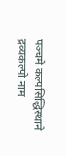पञ्चमे कल्पसिद्धिस्थाने द्रव्यकल्पो नाम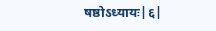षष्ठोऽध्यायः|६|